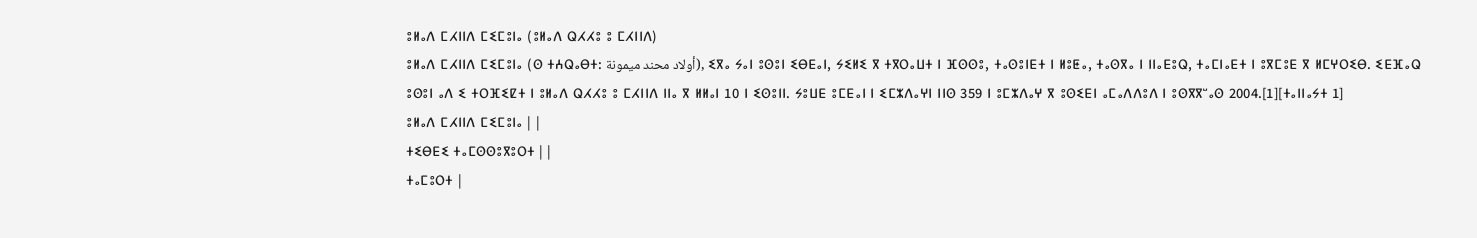ⵓⵍⴰⴷ ⵎⵃⵏⵏⴷ ⵎⵉⵎⵓⵏⴰ (ⵓⵍⴰⴷ ⵕⵃⵃⵓ ⵓ ⵎⵃⵏⵏⴷ)
ⵓⵍⴰⴷ ⵎⵃⵏⵏⴷ ⵎⵉⵎⵓⵏⴰ (ⵙ ⵜⵄⵕⴰⴱⵜ: أولاد محند ميمونة), ⵉⴳⴰ ⵢⴰⵏ ⵓⵙⵓⵏ ⵉⴱⴹⴰⵏ, ⵢⵉⵍⵉ ⴳ ⵜⴳⵔⴰⵡⵜ ⵏ ⴼⵙⵙⵓ, ⵜⴰⵙⵓⵏⴹⵜ ⵏ ⵍⵓⵟⴰ, ⵜⴰⵙⴳⴰ ⵏ ⵏⵏⴰⴹⵓⵕ, ⵜⴰⵎⵏⴰⴹⵜ ⵏ ⵓⴳⵎⵓⴹ ⴳ ⵍⵎⵖⵔⵉⴱ. ⵉⴹⴼⴰⵕ ⵓⵙⵓⵏ ⴰⴷ ⵉ ⵜⵔⴼⵉⵇⵜ ⵏ ⵓⵍⴰⴷ ⵕⵃⵃⵓ ⵓ ⵎⵃⵏⵏⴷ ⵏⵏⴰ ⴳ ⵍⵍⴰⵏ 10 ⵏ ⵉⵙⵓⵏⵏ. ⵢⵓⵡⴹ ⵓⵎⴹⴰⵏ ⵏ ⵉⵎⵣⴷⴰⵖⵏ ⵏⵏⵙ 359 ⵏ ⵓⵎⵣⴷⴰⵖ ⴳ ⵓⵙⵉⴹⵏ ⴰⵎⴰⴷⴷⵓⴷ ⵏ ⵓⵙⴳⴳⵯⴰⵙ 2004.[1][ⵜⴰⵏⵏⴰⵢⵜ 1]
ⵓⵍⴰⴷ ⵎⵃⵏⵏⴷ ⵎⵉⵎⵓⵏⴰ | |
ⵜⵉⴱⴹⵉ ⵜⴰⵎⵙⵙⵓⴳⵓⵔⵜ | |
ⵜⴰⵎⵓⵔⵜ |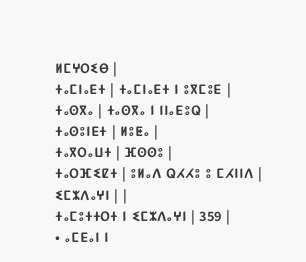ⵍⵎⵖⵔⵉⴱ |
ⵜⴰⵎⵏⴰⴹⵜ | ⵜⴰⵎⵏⴰⴹⵜ ⵏ ⵓⴳⵎⵓⴹ |
ⵜⴰⵙⴳⴰ | ⵜⴰⵙⴳⴰ ⵏ ⵏⵏⴰⴹⵓⵕ |
ⵜⴰⵙⵓⵏⴹⵜ | ⵍⵓⵟⴰ |
ⵜⴰⴳⵔⴰⵡⵜ | ⴼⵙⵙⵓ |
ⵜⴰⵔⴼⵉⵇⵜ | ⵓⵍⴰⴷ ⵕⵃⵃⵓ ⵓ ⵎⵃⵏⵏⴷ |
ⵉⵎⵣⴷⴰⵖⵏ | |
ⵜⴰⵎⵓⵜⵜⵔⵜ ⵏ ⵉⵎⵣⴷⴰⵖⵏ | 359 |
• ⴰⵎⴹⴰⵏ ⵏ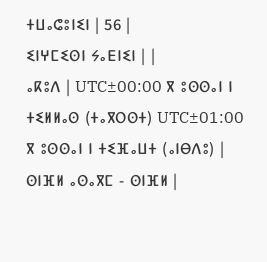ⵜⵡⴰⵛⵓⵏⵉⵏ | 56 |
ⵉⵏⵖⵎⵉⵙⵏ ⵢⴰⴹⵏⵉⵏ | |
ⴰⴽⵓⴷ | UTC±00:00 ⴳ ⵓⵙⵙⴰⵏ ⵏ ⵜⵉⵍⵍⴰⵙ (ⵜⴰⴳⵔⵙⵜ) UTC±01:00 ⴳ ⵓⵙⵙⴰⵏ ⵏ ⵜⵉⴼⴰⵡⵜ (ⴰⵏⴱⴷⵓ) |
ⵙⵏⴼⵍ ⴰⵙⴰⴳⵎ - ⵙⵏⴼⵍ |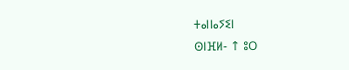ⵜⴰⵏⵏⴰⵢⵉⵏ
ⵙⵏⴼⵍ- ↑ ⵓⵔ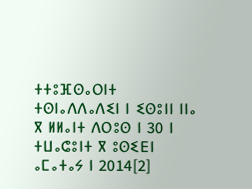ⵜⵜⵓⴼⵙⴰⵔⵏⵜ ⵜⵙⵏⴰⴷⴷⴰⴷⵉⵏ ⵏ ⵉⵙⵓⵏⵏ ⵏⵏⴰ ⴳ ⵍⵍⴰⵏⵜ ⴷⵔⵓⵙ ⵏ 30 ⵏ ⵜⵡⴰⵛⵓⵏⵜ ⴳ ⵓⵙⵉⴹⵏ ⴰⵎⴰⵜⴰⵢ ⵏ 2014[2]